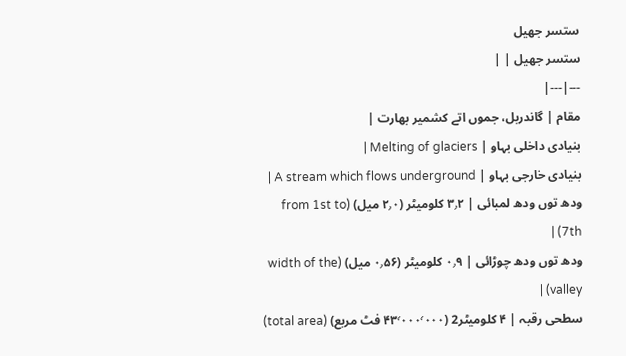ستسر جھیل
ستسر جھیل | |
---|---|
مقام | گاندربل، جموں اتے کشمیر بھارت |
بنیادی داخلی بہاو | Melting of glaciers |
بنیادی خارجی بہاو | A stream which flows underground |
ودھ توں ودھ لمبائی | ۳٫۲ کلومیٹر (۲٫۰ میل) (from 1st to 7th) |
ودھ توں ودھ چوڑائی | ۰٫۹ کلومیٹر (۰٫۵۶ میل) (width of the valley) |
سطحی رقبہ | ۴ کلومیٹر2 (۴۳٬۰۰۰٬۰۰۰ فٹ مربع) (total area)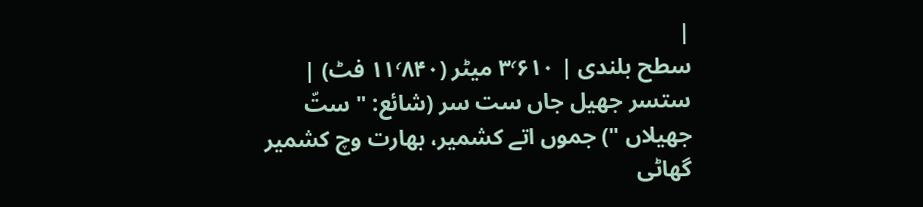|
سطح بلندی | ۳٬۶۱۰ میٹر (۱۱٬۸۴۰ فٹ) |
ستسر جھیل جاں ست سر (شائع: " ستّ جھیلاں ") جموں اتے کشمیر، بھارت وچ کشمیر گھاٹی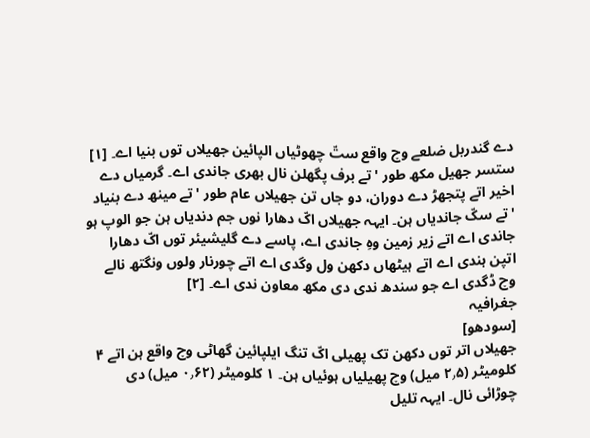دے گندربل ضلعے وچ واقع ستّ چھوٹیاں الپائین جھیلاں توں بنیا اے۔ [۱]
ستسر جھیل مکھ طور 'تے برف پگھلن نال بھری جاندی اے۔ گرمیاں دے اخیر اتے پتجھڑ دے دوران، دو جاں تن جھیلاں عام طور 'تے مینھ دے بنیاد 'تے سکّ جاندیاں ہن۔ ایہہ جھیلاں اکّ دھارا نوں جم دندیاں ہن جو الوپ ہو جاندی اے اتے زیر زمین وہِ جاندی اے، پاسے دے گلیشیئر توں اکّ دھارا اتپن ہندی اے اتے ہیٹھاں دکھن ول وگدی اے اتے چورنار ولوں ونگتھ نالے وچ ڈگدی اے جو سندھ ندی دی مکھ معاون ندی اے۔ [۲]
جغرافیہ
[سودھو]
جھیلاں اتر توں دکھن تک پھیلی اکّ تنگ ایلپائین گھاٹی وچ واقع ہن اتے ۴ کلومیٹر (۲٫۵ میل) وچ پھیلیاں ہوئیاں ہن۔ ۱ کلومیٹر (۰٫۶۲ میل) دی چوڑائی نال۔ ایہہ تلیل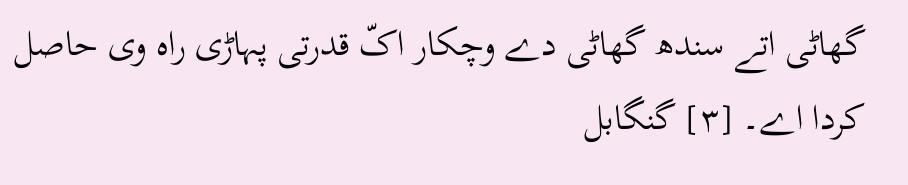گھاٹی اتے سندھ گھاٹی دے وچکار اکّ قدرتی پہاڑی راہ وی حاصل کردا اے۔ [۳] گنگابل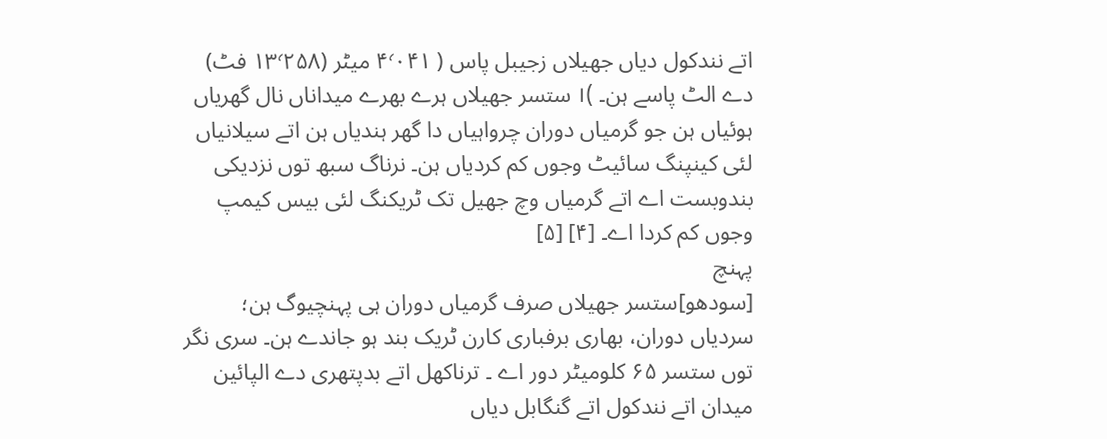اتے نندکول دیاں جھیلاں زجیبل پاس ( ۴٬۰۴۱ میٹر (۱۳٬۲۵۸ فٹ) دے الٹ پاسے ہن۔ )। ستسر جھیلاں ہرے بھرے میداناں نال گھریاں ہوئیاں ہن جو گرمیاں دوران چرواہیاں دا گھر ہندیاں ہن اتے سیلانیاں لئی کینپنگ سائیٹ وجوں کم کردیاں ہن۔ نرناگ سبھ توں نزدیکی بندوبست اے اتے گرمیاں وچ جھیل تک ٹریکنگ لئی بیس کیمپ وجوں کم کردا اے۔ [۴] [۵]
پہنچ
[سودھو]ستسر جھیلاں صرف گرمیاں دوران ہی پہنچیوگ ہن؛ سردیاں دوران، بھاری برفباری کارن ٹریک بند ہو جاندے ہن۔ سری نگر توں ستسر ۶۵ کلومیٹر دور اے ۔ ترناکھل اتے بدپتھری دے الپائین میدان اتے نندکول اتے گنگابل دیاں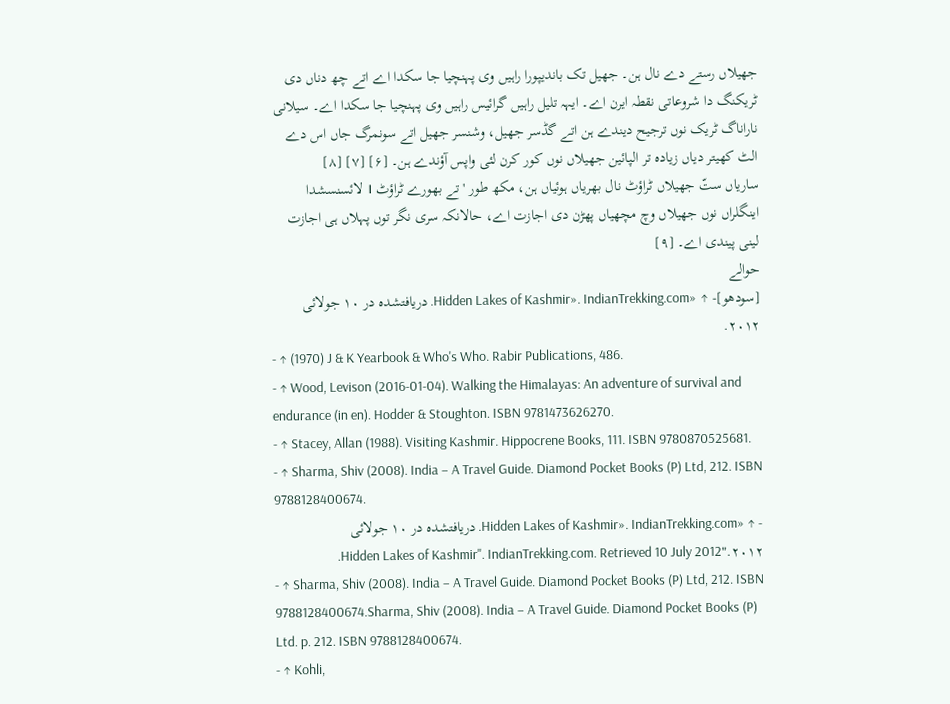جھیلاں رستے دے نال ہن۔ جھیل تک باندیپورا راہیں وی پہنچیا جا سکدا اے اتے چھ دناں دی ٹریکنگ دا شروعاتی نقطہ ایرن اے۔ ایہہ تلیل راہیں گرائیس راہیں وی پہنچیا جا سکدا اے۔ سیلانی ناراناگ ٹریک نوں ترجیح دیندے ہن اتے گڈسر جھیل، وشنسر جھیل اتے سونمرگ جاں اس دے الٹ کھیتر دیاں زیادہ تر الپائین جھیلاں نوں کور کرن لئی واپس آؤندے ہن۔ [۶] [۷] [۸]
ساریاں ستّ جھیلاں ٹراؤٹ نال بھریاں ہوئیاں ہن، مکھ طور 'تے بھورے ٹراؤٹ । لائسنسشدا اینگلراں نوں جھیلاں وچ مچھیاں پھڑن دی اجازت اے، حالانکہ سری نگر توں پہلاں ہی اجازت لینی پیندی اے۔ [۹]
حوالے
[سودھو]- ↑ «Hidden Lakes of Kashmir». IndianTrekking.com. دریافتشده در ۱۰ جولائی ۲۰۱۲.
- ↑ (1970) J & K Yearbook & Who's Who. Rabir Publications, 486.
- ↑ Wood, Levison (2016-01-04). Walking the Himalayas: An adventure of survival and endurance (in en). Hodder & Stoughton. ISBN 9781473626270.
- ↑ Stacey, Allan (1988). Visiting Kashmir. Hippocrene Books, 111. ISBN 9780870525681.
- ↑ Sharma, Shiv (2008). India – A Travel Guide. Diamond Pocket Books (P) Ltd, 212. ISBN 9788128400674.
- ↑ «Hidden Lakes of Kashmir». IndianTrekking.com. دریافتشده در ۱۰ جولائی ۲۰۱۲."Hidden Lakes of Kashmir". IndianTrekking.com. Retrieved 10 July 2012.
- ↑ Sharma, Shiv (2008). India – A Travel Guide. Diamond Pocket Books (P) Ltd, 212. ISBN 9788128400674.Sharma, Shiv (2008). India – A Travel Guide. Diamond Pocket Books (P) Ltd. p. 212. ISBN 9788128400674.
- ↑ Kohli,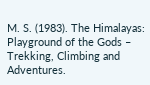M. S. (1983). The Himalayas: Playground of the Gods – Trekking, Climbing and Adventures.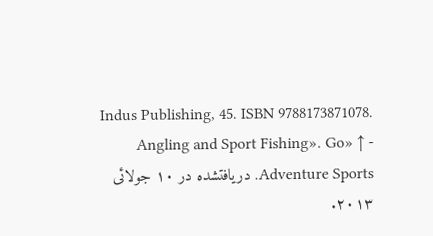Indus Publishing, 45. ISBN 9788173871078.
- ↑ «Angling and Sport Fishing». Go Adventure Sports. دریافتشده در ۱۰ جولائی ۲۰۱۳.